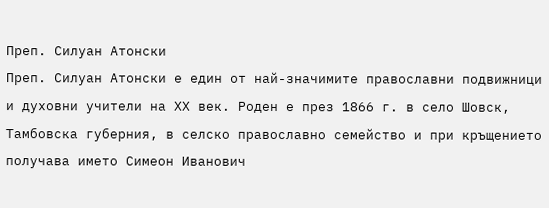Преп. Силуан Атонски
Преп. Силуан Атонски е един от най-значимите православни подвижници и духовни учители на XX век. Роден е през 1866 г. в село Шовск, Тамбовска губерния, в селско православно семейство и при кръщението получава името Симеон Иванович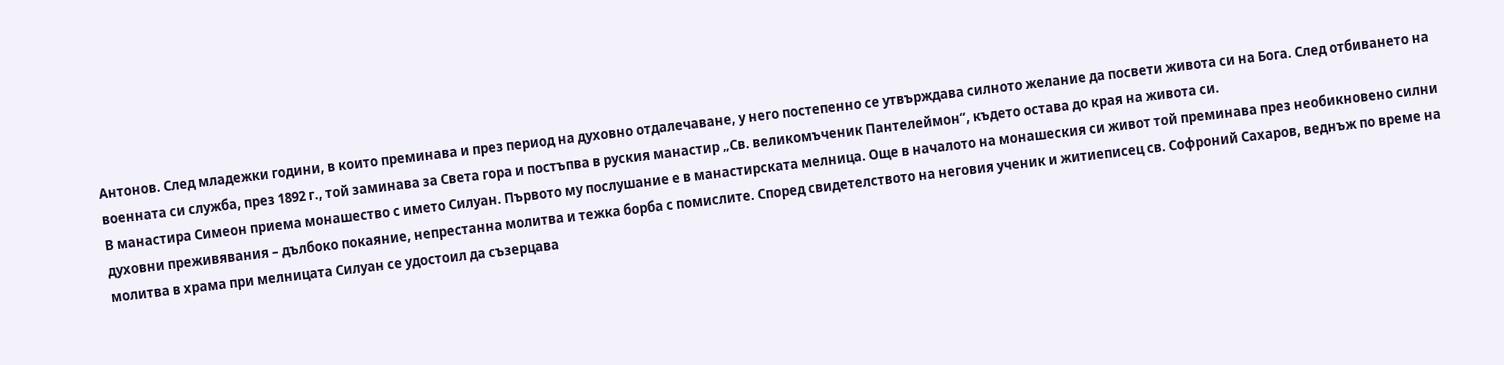Антонов. След младежки години, в които преминава и през период на духовно отдалечаване, у него постепенно се утвърждава силното желание да посвети живота си на Бога. След отбиването на военната си служба, през 1892 г., той заминава за Света гора и постъпва в руския манастир „Св. великомъченик Пантелеймон“, където остава до края на живота си.
В манастира Симеон приема монашество с името Силуан. Първото му послушание е в манастирската мелница. Още в началото на монашеския си живот той преминава през необикновено силни духовни преживявания – дълбоко покаяние, непрестанна молитва и тежка борба с помислите. Според свидетелството на неговия ученик и житиеписец св. Софроний Сахаров, веднъж по време на молитва в храма при мелницата Силуан се удостоил да съзерцава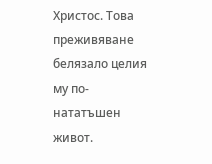Христос. Това преживяване белязало целия му по-нататъшен живот.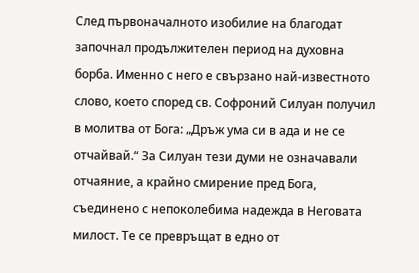След първоначалното изобилие на благодат започнал продължителен период на духовна борба. Именно с него е свързано най-известното слово, което според св. Софроний Силуан получил в молитва от Бога: „Дръж ума си в ада и не се отчайвай.“ За Силуан тези думи не означавали отчаяние, а крайно смирение пред Бога, съединено с непоколебима надежда в Неговата милост. Те се превръщат в едно от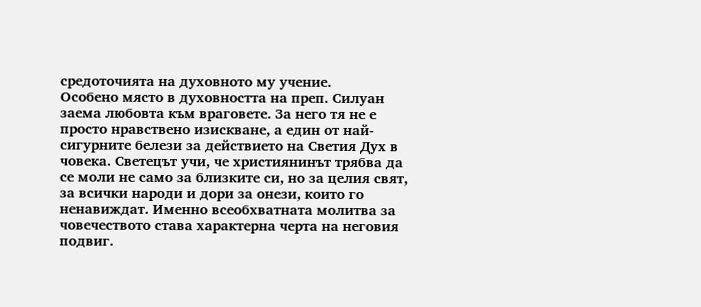средоточията на духовното му учение.
Особено място в духовността на преп. Силуан заема любовта към враговете. За него тя не е просто нравствено изискване, а един от най-сигурните белези за действието на Светия Дух в човека. Светецът учи, че християнинът трябва да се моли не само за близките си, но за целия свят, за всички народи и дори за онези, които го ненавиждат. Именно всеобхватната молитва за човечеството става характерна черта на неговия подвиг.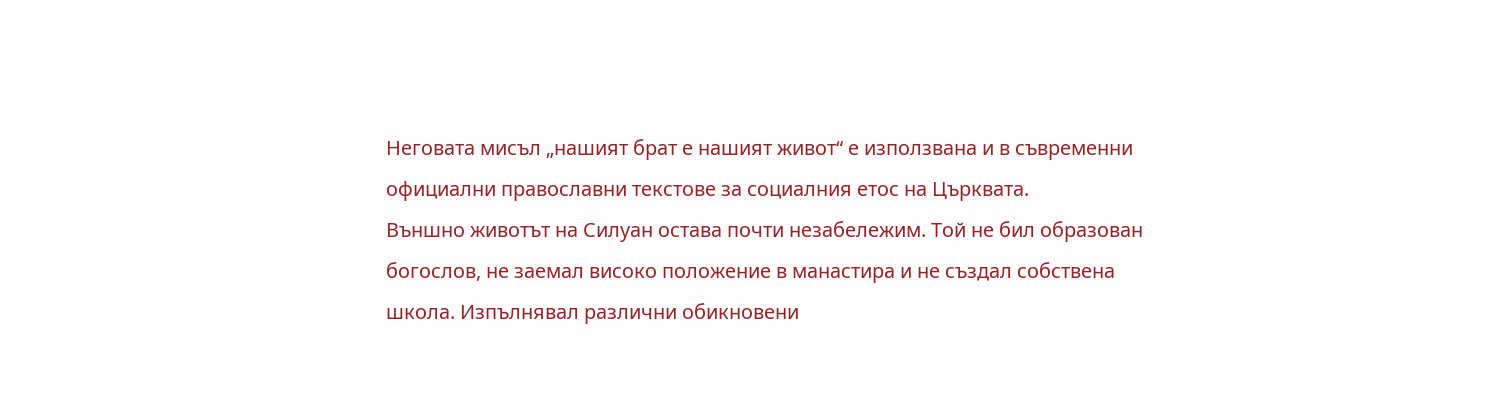Неговата мисъл „нашият брат е нашият живот“ е използвана и в съвременни официални православни текстове за социалния етос на Църквата.
Външно животът на Силуан остава почти незабележим. Той не бил образован богослов, не заемал високо положение в манастира и не създал собствена школа. Изпълнявал различни обикновени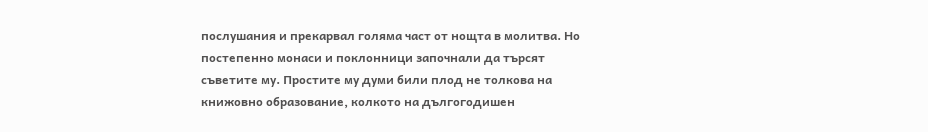послушания и прекарвал голяма част от нощта в молитва. Но постепенно монаси и поклонници започнали да търсят съветите му. Простите му думи били плод не толкова на книжовно образование, колкото на дългогодишен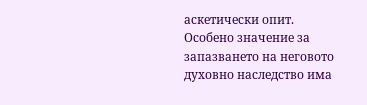аскетически опит.
Особено значение за запазването на неговото духовно наследство има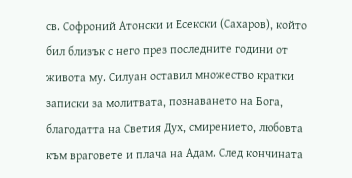св. Софроний Атонски и Есекски (Сахаров), който бил близък с него през последните години от живота му. Силуан оставил множество кратки записки за молитвата, познаването на Бога, благодатта на Светия Дух, смирението, любовта към враговете и плача на Адам. След кончината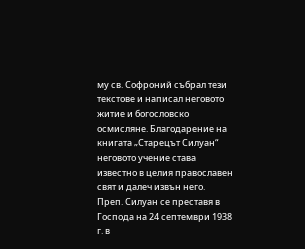му св. Софроний събрал тези текстове и написал неговото житие и богословско осмисляне. Благодарение на книгата „Старецът Силуан“ неговото учение става известно в целия православен свят и далеч извън него.
Преп. Силуан се преставя в Господа на 24 септември 1938 г. в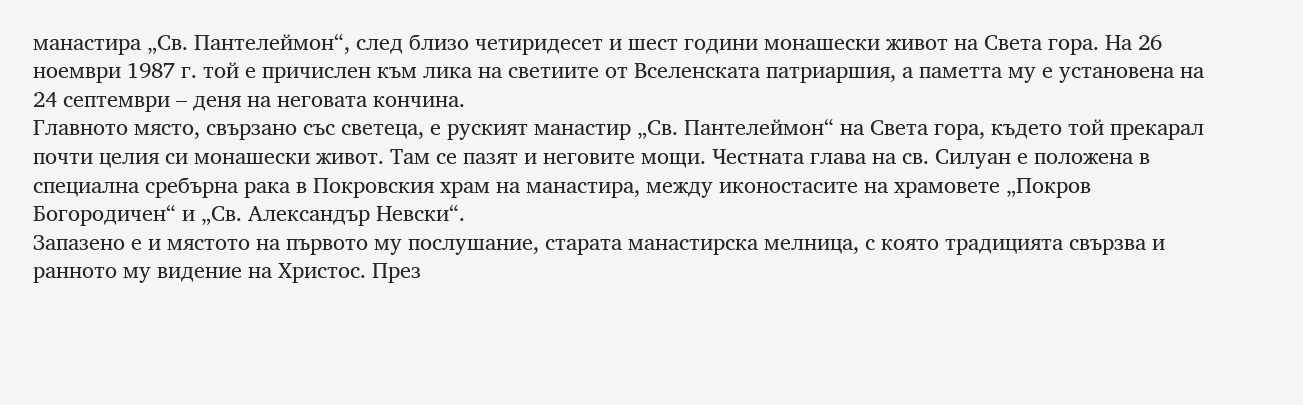манастира „Св. Пантелеймон“, след близо четиридесет и шест години монашески живот на Света гора. На 26 ноември 1987 г. той е причислен към лика на светиите от Вселенската патриаршия, а паметта му е установена на 24 септември – деня на неговата кончина.
Главното място, свързано със светеца, е руският манастир „Св. Пантелеймон“ на Света гора, където той прекарал почти целия си монашески живот. Там се пазят и неговите мощи. Честната глава на св. Силуан е положена в специална сребърна рака в Покровския храм на манастира, между иконостасите на храмовете „Покров Богородичен“ и „Св. Александър Невски“.
Запазено е и мястото на първото му послушание, старата манастирска мелница, с която традицията свързва и ранното му видение на Христос. През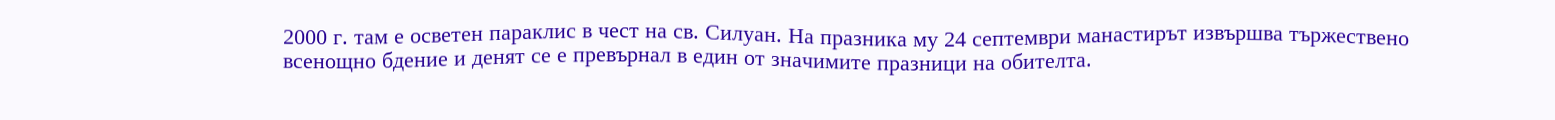2000 г. там е осветен параклис в чест на св. Силуан. На празника му 24 септември манастирът извършва тържествено всенощно бдение и денят се е превърнал в един от значимите празници на обителта.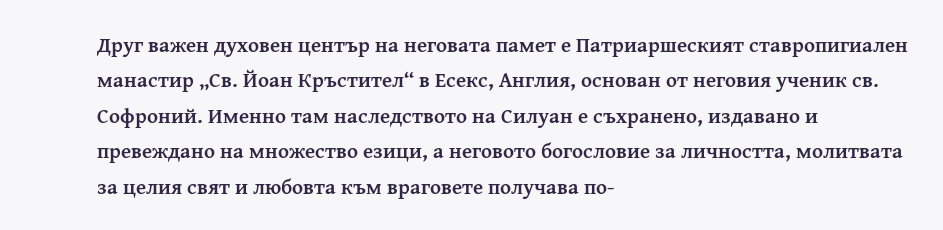Друг важен духовен център на неговата памет е Патриаршеският ставропигиален манастир „Св. Йоан Кръстител“ в Есекс, Англия, основан от неговия ученик св. Софроний. Именно там наследството на Силуан е съхранено, издавано и превеждано на множество езици, а неговото богословие за личността, молитвата за целия свят и любовта към враговете получава по-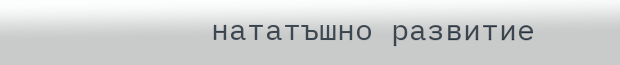нататъшно развитие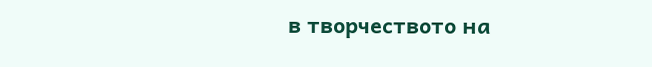в творчеството на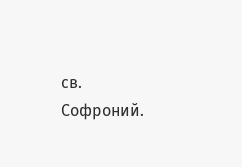св. Софроний.